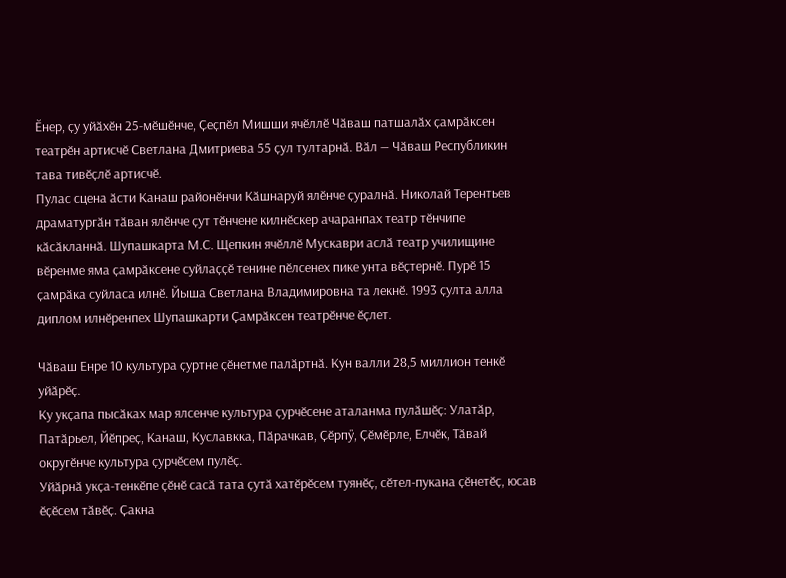Ӗнер, ҫу уйӑхӗн 25-мӗшӗнче, Ҫеҫпӗл Мишши ячӗллӗ Чӑваш патшалӑх ҫамрӑксен театрӗн артисчӗ Светлана Дмитриева 55 ҫул тултарнӑ. Вӑл — Чӑваш Республикин тава тивӗҫлӗ артисчӗ.
Пулас сцена ӑсти Канаш районӗнчи Кӑшнаруй ялӗнче ҫуралнӑ. Николай Терентьев драматургӑн тӑван ялӗнче ҫут тӗнчене килнӗскер ачаранпах театр тӗнчипе кӑсӑкланнӑ. Шупашкарта М.С. Щепкин ячӗллӗ Мускаври аслӑ театр училищине вӗренме яма ҫамрӑксене суйлаҫҫӗ тенине пӗлсенех пике унта вӗҫтернӗ. Пурӗ 15 ҫамрӑка суйласа илнӗ. Йыша Светлана Владимировна та лекнӗ. 1993 ҫулта алла диплом илнӗренпех Шупашкарти Ҫамрӑксен театрӗнче ӗҫлет.

Чӑваш Енре 10 культура ҫуртне ҫӗнетме палӑртнӑ. Кун валли 28,5 миллион тенкӗ уйӑрӗҫ.
Ку укҫапа пысӑках мар ялсенче культура ҫурчӗсене аталанма пулӑшӗҫ: Улатӑр, Патӑрьел, Йӗпреҫ, Канаш, Куславкка, Пӑрачкав, Ҫӗрпӳ, Ҫӗмӗрле, Елчӗк, Тӑвай округӗнче культура ҫурчӗсем пулӗҫ.
Уйӑрнӑ укҫа-тенкӗпе ҫӗнӗ сасӑ тата ҫутӑ хатӗрӗсем туянӗҫ, сӗтел-пукана ҫӗнетӗҫ, юсав ӗҫӗсем тӑвӗҫ. Ҫакна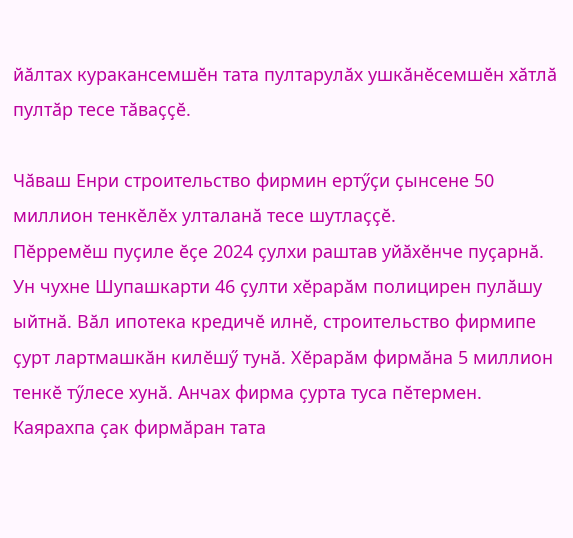йӑлтах куракансемшӗн тата пултарулӑх ушкӑнӗсемшӗн хӑтлӑ пултӑр тесе тӑваҫҫӗ.

Чӑваш Енри строительство фирмин ертӳҫи ҫынсене 50 миллион тенкӗлӗх улталанӑ тесе шутлаҫҫӗ.
Пӗрремӗш пуҫиле ӗҫе 2024 ҫулхи раштав уйӑхӗнче пуҫарнӑ. Ун чухне Шупашкарти 46 ҫулти хӗрарӑм полицирен пулӑшу ыйтнӑ. Вӑл ипотека кредичӗ илнӗ, строительство фирмипе ҫурт лартмашкӑн килӗшӳ тунӑ. Хӗрарӑм фирмӑна 5 миллион тенкӗ тӳлесе хунӑ. Анчах фирма ҫурта туса пӗтермен.
Каярахпа ҫак фирмӑран тата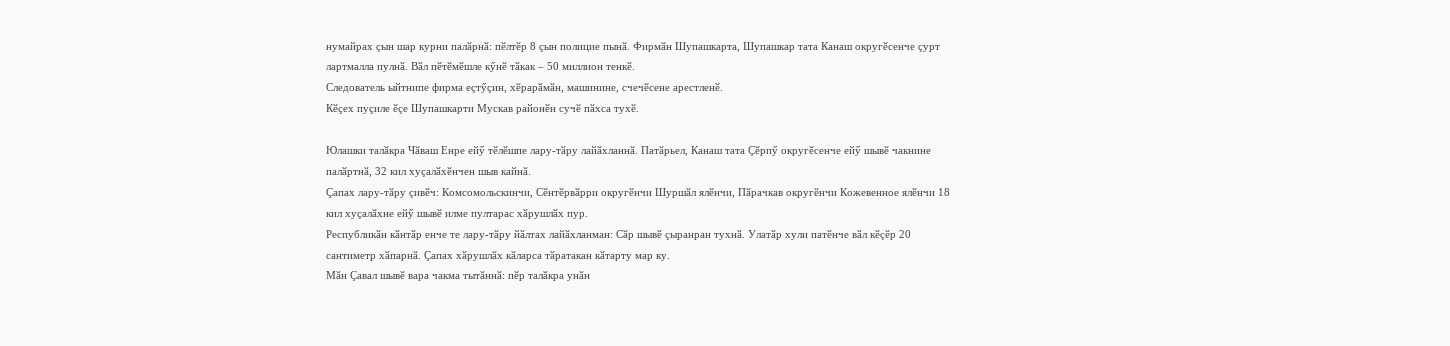нумайрах ҫын шар курни палӑрнӑ: пӗлтӗр 8 ҫын полицие пынӑ. Фирмӑн Шупашкарта, Шупашкар тата Канаш округӗсенче ҫурт лартмалла пулнӑ. Вӑл пӗтӗмӗшле кӳнӗ тӑкак – 50 миллион тенкӗ.
Следователь ыйтнипе фирма еҫтӳҫин, хӗрарӑмӑн, машинине, счечӗсене арестленӗ.
Кӗҫех пуҫиле ӗҫе Шупашкарти Мускав районӗн сучӗ пӑхса тухӗ.

Юлашки талӑкра Чӑваш Енре ейӳ тӗлӗшпе лару-тӑру лайӑхланнӑ. Патӑрьел, Канаш тата Ҫӗрпӳ округӗсенче ейӳ шывӗ чакнине палӑртнӑ, 32 кил хуҫалӑхӗнчен шыв кайнӑ.
Ҫапах лару-тӑру ҫивӗч: Комсомольскинчи, Сӗнтӗрвӑрри округӗнчи Шуршӑл ялӗнчи, Пӑрачкав округӗнчи Кожевенное ялӗнчи 18 кил хуҫалӑхне ейӳ шывӗ илме пултарас хӑрушлӑх пур.
Республикӑн кӑнтӑр енче те лару-тӑру йӑлтах лайӑхланман: Сӑр шывӗ ҫыранран тухнӑ. Улатӑр хули патӗнче вӑл кӗҫӗр 20 сантиметр хӑпарнӑ. Ҫапах хӑрушлӑх кӑларса тӑратакан кӑтарту мар ку.
Мӑн Ҫавал шывӗ вара чакма тытӑннӑ: пӗр талӑкра унӑн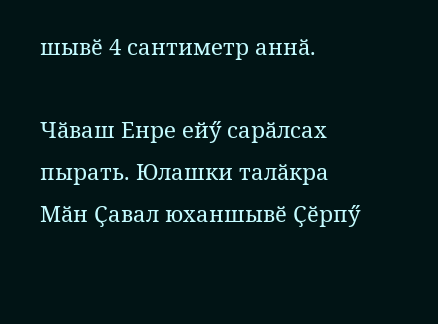шывӗ 4 сантиметр аннӑ.

Чӑваш Енре ейӳ сарӑлсах пырать. Юлашки талӑкра Мӑн Ҫавал юханшывӗ Ҫӗрпӳ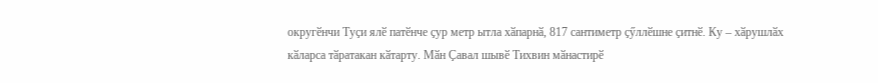округӗнчи Туҫи ялӗ патӗнче ҫур метр ытла хӑпарнӑ, 817 сантиметр ҫӳллӗшне ҫитнӗ. Ку – хӑрушлӑх кӑларса тӑратакан кӑтарту. Мӑн Ҫавал шывӗ Тихвин мӑнастирӗ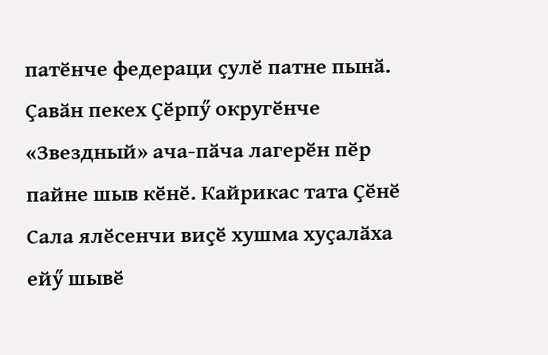патӗнче федераци ҫулӗ патне пынӑ.
Ҫавӑн пекех Ҫӗрпӳ округӗнче «Звездный» ача-пӑча лагерӗн пӗр пайне шыв кӗнӗ. Кайрикас тата Ҫӗнӗ Сала ялӗсенчи виҫӗ хушма хуҫалӑха ейӳ шывӗ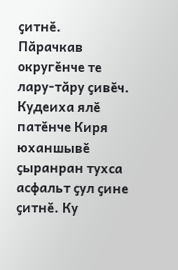ҫитнӗ.
Пӑрачкав округӗнче те лару-тӑру ҫивӗч. Кудеиха ялӗ патӗнче Киря юханшывӗ ҫыранран тухса асфальт ҫул ҫине ҫитнӗ. Ку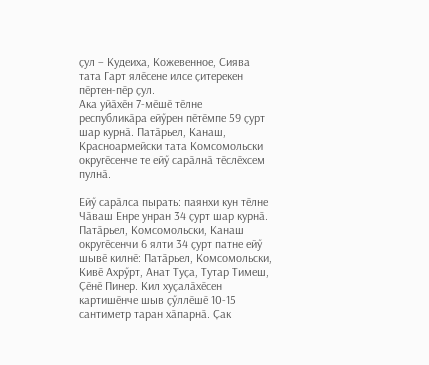ҫул – Кудеиха, Кожевенное, Сиява тата Гарт ялӗсене илсе ҫитерекен пӗртен-пӗр ҫул.
Ака уйӑхӗн 7-мӗшӗ тӗлне республикӑра ейӳрен пӗтӗмпе 59 ҫурт шар курнӑ. Патӑрьел, Канаш, Красноармейски тата Комсомольски округӗсенче те ейӳ сарӑлнӑ тӗслӗхсем пулнӑ.

Ейӳ сарӑлса пырать: паянхи кун тӗлне Чӑваш Енре унран 34 ҫурт шар курнӑ.
Патӑрьел, Комсомольски, Канаш округӗсенчи 6 ялти 34 ҫурт патне ейӳ шывӗ килнӗ: Патӑрьел, Комсомольски, Кивӗ Ахрӳрт, Анат Туҫа, Тутар Тимеш, Ҫӗнӗ Пинер. Кил хуҫалӑхӗсен картишӗнче шыв ҫӳллӗшӗ 10-15 сантиметр таран хӑпарнӑ. Ҫак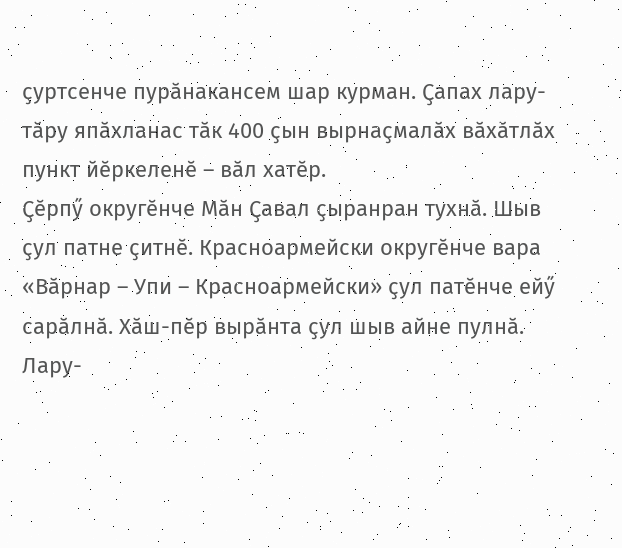ҫуртсенче пурӑнакансем шар курман. Ҫапах лару-тӑру япӑхланас тӑк 400 ҫын вырнаҫмалӑх вӑхӑтлӑх пункт йӗркеленӗ – вӑл хатӗр.
Ҫӗрпӳ округӗнче Мӑн Ҫавал ҫыранран тухнӑ. Шыв ҫул патне ҫитнӗ. Красноармейски округӗнче вара «Вӑрнар – Упи – Красноармейски» ҫул патӗнче ейӳ сарӑлнӑ. Хӑш-пӗр вырӑнта ҫул шыв айне пулнӑ. Лару-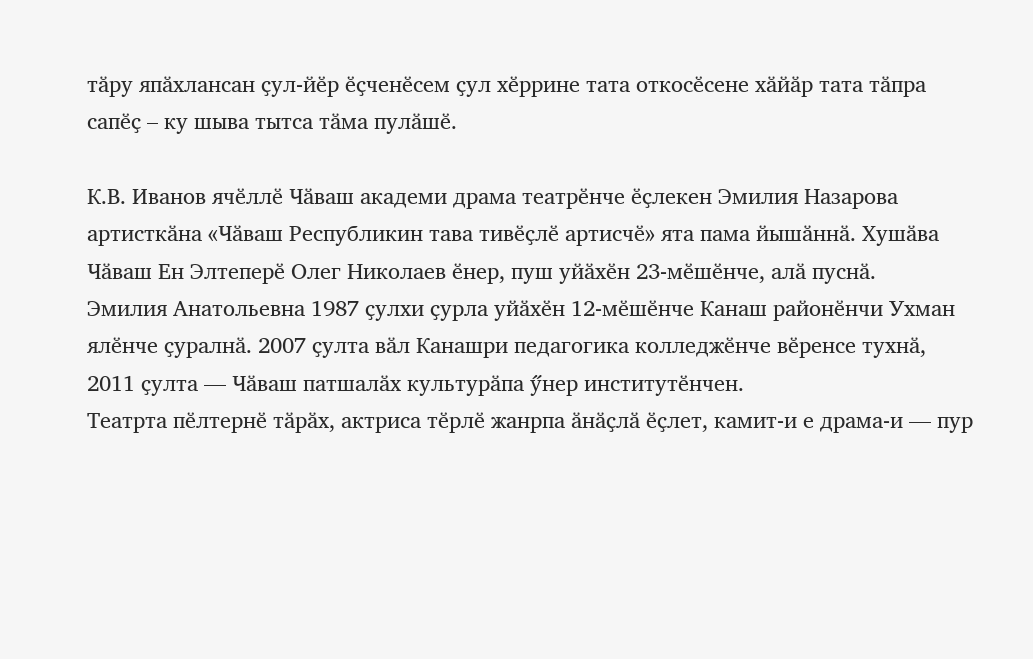тӑру япӑхлансан ҫул-йӗр ӗҫченӗсем ҫул хӗррине тата откосӗсене хӑйӑр тата тӑпра сапӗҫ – ку шыва тытса тӑма пулӑшӗ.

К.В. Иванов ячӗллӗ Чӑваш академи драма театрӗнче ӗҫлекен Эмилия Назарова артисткӑна «Чӑваш Республикин тава тивӗҫлӗ артисчӗ» ята пама йышӑннӑ. Хушӑва Чӑваш Ен Элтеперӗ Олег Николаев ӗнер, пуш уйӑхӗн 23-мӗшӗнче, алӑ пуснӑ.
Эмилия Анатольевна 1987 ҫулхи ҫурла уйӑхӗн 12-мӗшӗнче Канаш районӗнчи Ухман ялӗнче ҫуралнӑ. 2007 ҫулта вӑл Канашри педагогика колледжӗнче вӗренсе тухнӑ, 2011 ҫулта — Чӑваш патшалӑх культурӑпа ӳнер институтӗнчен.
Театрта пӗлтернӗ тӑрӑх, актриса тӗрлӗ жанрпа ӑнӑҫлӑ ӗҫлет, камит-и е драма-и — пур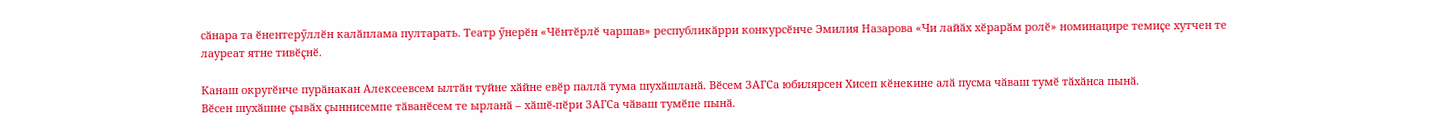сӑнара та ӗнентерӳллӗн калӑплама пултарать. Театр ӳнерӗн «Чӗнтӗрлӗ чаршав» республикӑрри конкурсӗнче Эмилия Назарова «Чи лайӑх хӗрарӑм ролӗ» номинацире темиҫе хутчен те лауреат ятне тивӗҫнӗ.

Канаш округӗнче пурӑнакан Алексеевсем ылтӑн туйне хӑйне евӗр паллӑ тума шухӑшланӑ. Вӗсем ЗАГСа юбилярсен Хисеп кӗнекине алӑ пусма чӑваш тумӗ тӑхӑнса пынӑ.
Вӗсен шухӑшне ҫывӑх ҫыннисемпе тӑванӗсем те ырланӑ – хӑшӗ-пӗри ЗАГСа чӑваш тумӗпе пынӑ.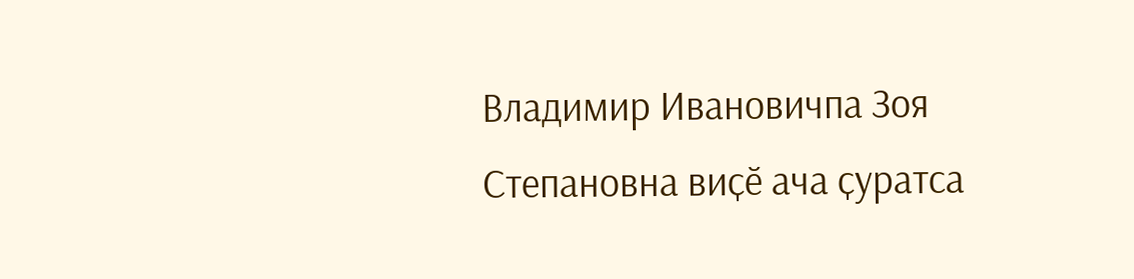Владимир Ивановичпа Зоя Степановна виҫӗ ача ҫуратса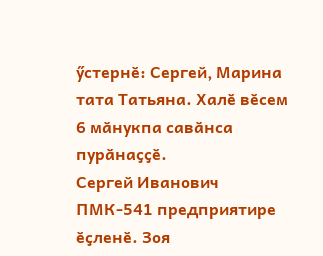ӳстернӗ: Сергей, Марина тата Татьяна. Халӗ вӗсем 6 мӑнукпа савӑнса пурӑнаҫҫӗ.
Сергей Иванович ПМК-541 предприятире ӗҫленӗ. Зоя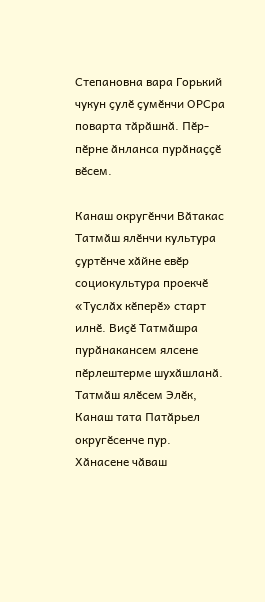Степановна вара Горький чукун ҫулӗ ҫумӗнчи ОРСра поварта тӑрӑшнӑ. Пӗр-пӗрне ӑнланса пурӑнаҫҫӗ вӗсем.

Канаш округӗнчи Вӑтакас Татмӑш ялӗнчи культура ҫуртӗнче хӑйне евӗр социокультура проекчӗ «Туслӑх кӗперӗ» старт илнӗ. Виҫӗ Татмӑшра пурӑнакансем ялсене пӗрлештерме шухӑшланӑ. Татмӑш ялӗсем Элӗк, Канаш тата Патӑрьел округӗсенче пур.
Хӑнасене чӑваш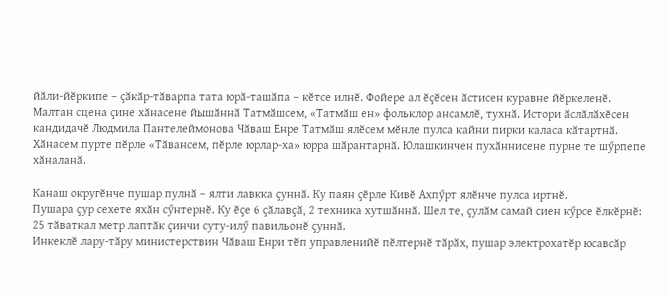йӑли-йӗркипе – ҫӑкӑр-тӑварпа тата юрӑ-ташӑпа – кӗтсе илнӗ. Фойере ал ӗҫӗсен ӑстисен куравне йӗркеленӗ.
Малтан сцена ҫине хӑнасене йышӑннӑ Татмӑшсем, «Татмӑш ен» фольклор ансамлӗ, тухнӑ. Истори ӑслӑлӑхӗсен кандидачӗ Людмила Пантелеймонова Чӑваш Енре Татмӑш ялӗсем мӗнле пулса кайни пирки каласа кӑтартнӑ.
Хӑнасем пурте пӗрле «Тӑвансем, пӗрле юрлар-ха» юрра шӑрантарнӑ. Юлашкинчен пухӑннисене пурне те шӳрпепе хӑналанӑ.

Канаш округӗнче пушар пулнӑ – ялти лавкка ҫуннӑ. Ку паян ҫӗрле Кивӗ Ахпӳрт ялӗнче пулса иртнӗ.
Пушара ҫур сехете яхӑн сӳнтернӗ. Ку ӗҫе 6 ҫӑлавҫӑ, 2 техника хутшӑннӑ. Шел те, ҫулӑм самай сиен кӳрсе ӗлкӗрнӗ: 25 тӑваткал метр лаптӑк ҫинчи суту-илӳ павильонӗ ҫуннӑ.
Инкеклӗ лару-тӑру министерствин Чӑваш Енри тӗп управленийӗ пӗлтернӗ тӑрӑх, пушар электрохатӗр юсавсӑр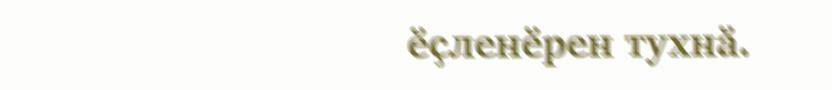ӗҫленӗрен тухнӑ.